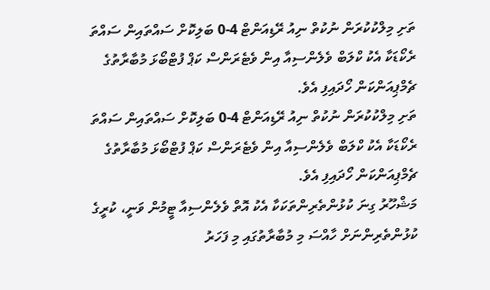ތަށި މިލްކުކުރަން ނުކުތް ނިއު ރޭޑިއަންޓް 4-0 ބަލިކޮށް ސައްތައިން ސައްތަ ރެކޯޑަކާ އެކު ކްލަބް ވެލެންސިއާ އިން ވެޓެރަންސް ކަޕް ފުޓްބޯޅަ މުބާރާތުގެ ޗެމްޕިއަންކަން ހޯދައިފި އެވެ.
ތަށި މިލްކުކުރަން ނުކުތް ނިއު ރޭޑިއަންޓް 4-0 ބަލިކޮށް ސައްތައިން ސައްތަ ރެކޯޑަކާ އެކު ކްލަބް ވެލެންސިއާ އިން ވެޓެރަންސް ކަޕް ފުޓްބޯޅަ މުބާރާތުގެ ޗެމްޕިއަންކަން ހޯދައިފި އެވެ.
މަޝްހޫރު ގިނަ ކުޅުންތެރިންތަކަކާ އެކު އޮތް ވެލެންސިއާ ޓީމުން ވަނީ، ކުރީގެ ކުޅުންތެރިންނަށް ހާއްސަ މި މުބާރާތުގައި މި ފަހަރު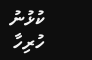ކުޅުނު ހުރިހާ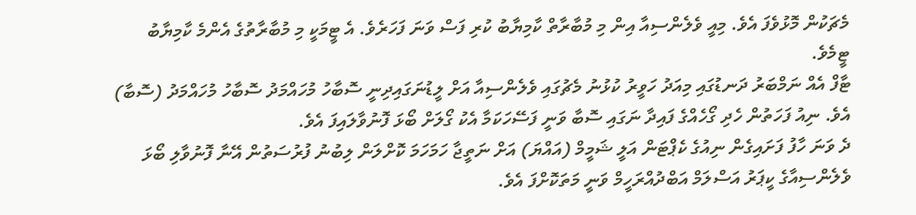މެޗަކުން މޮޅުވެފަ އެވެ. މިއީ ވެލެންސިއާ އިން މި މުބާރާތް ކާމިޔާބު ކުރި ފަސް ވަނަ ފަހަރެވެ. އެ ޓީމަކީ މި މުބާރާތުގެ އެންމެ ކާމިޔާބު ޓީމެވެ.
ޓާފް އެއް ނަމްބަރު ދަނޑުގައި މިއަދު ހަވީރު ކުޅުނު މެޗުގައި ވެލެންސިއާ އަށް ލީޑުނަގައިދިނީ ސޮބާހު މުހައްމަދު ސޮބާހު މުހައްމަދު (ސޮބާ) އެވެ. ނިއު ފަހަތުން ހެދި ގޯހެއްގެ ފައިދާ ނަގައި ސޮބާ ވަނީ ފަސޭހަކަމާ އެކު ގޯލަށް ބޯޅަ ފޮނުވާލައިފަ އެވެ.
ދެ ވަނަ ހާފު ފަށައިގެން ނިއުގެ ކެޕްޓަން އަލީ ޝަމީމް (އައްޔަ) އަށް ނަތީޖާ ހަމަހަމަ ކޮށްލަން ލިބުނު ފުރުސަތުން އޭނާ ފޮނުވާލި ބޯޅަ ވެލެންސިއާގެ ކީޕަރު އަސްލަމް އަބްދުއްރަހީމް ވަނީ މަތަކޮށްފަ އެވެ.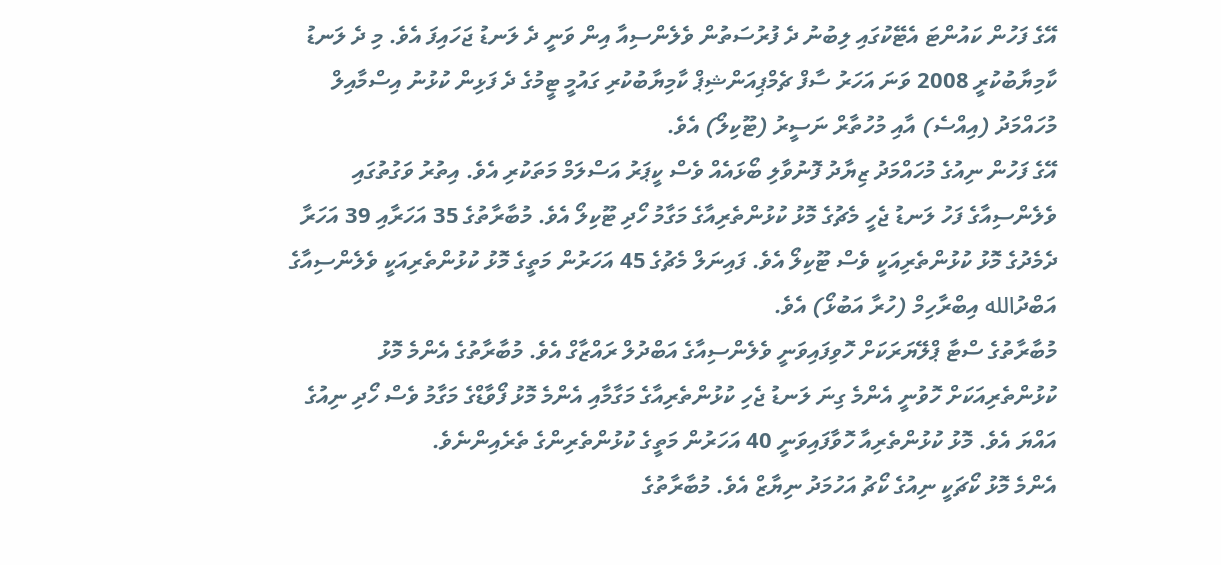އޭގެ ފަހުން ކައުންޓަ އެޓޭކުގައި ލިބުނު ދެ ފުރުސަތުން ވެލެންސިއާ އިން ވަނީ ދެ ލަނޑު ޖަހައިފަ އެވެ. މި ދެ ލަނޑު ކާމިޔާބުކުރީ 2008 ވަނަ އަހަރު ސާފް ޗެމްޕިއަންޝިޕް ކާމިޔާބުކުރި ގައުމީ ޓީމުގެ ދެ ފަޅިން ކުޅުނު އިސްމާއިލް މުހައްމަދު (އިއްސެ) އާއި މުހުތާރް ނަސީރު (ޓޫކިލޯ) އެވެ.
އޭގެ ފަހުން ނިއުގެ މުހައްމަދު ޒިޔާދު ފޮނުވާލި ބޯޅައެއް ވެސް ކީޕަރު އަސްލަމް މަތަކުރި އެވެ. އިތުރު ވަގުތުގައި ވެލެންސިއާގެ ފަހު ލަނޑު ޖެހީ މެޗުގެ މޮޅު ކުޅުންތެރިއާގެ މަގާމު ހޯދި ޓޫކިލޯ އެވެ. މުބާރާތުގެ 35 އަހަރާއި 39 އަހަރާ ދެމެދުގެ މޮޅު ކުޅުންތެރިއަކީ ވެސް ޓޫކިލޯ އެވެ. ފައިނަލް މެޗުގެ 45 އަހަރުން މަތީގެ މޮޅު ކުޅުންތެރިއަކީ ވެލެންސިއާގެ އަބްދުالله އިބްރާހިމް (ހުރާ އަބުޅޯ) އެވެ.
މުބާރާތުގެ ސްޓާ ޕްލޭޔަރަކަށް ހޮވިފައިވަނީ ވެލެންސިއާގެ އަބްދުލް ރައްޒާގް އެވެ. މުބާރާތުގެ އެންމެ މޮޅު ކުޅުންތެރިއަކަށް ހޮވުނީ އެންމެ ގިނަ ލަނޑު ޖެހި ކުޅުންތެރިއާގެ މަގާމާއި އެންމެ މޮޅު ފޯވާޑްގެ މަގާމު ވެސް ހޯދި ނިއުގެ އައްޔަ އެވެ. މޮޅު ކުޅުންތެރިއާ ހޮވާފައިވަނީ 40 އަހަރުން މަތީގެ ކުޅުންތެރިންގެ ތެރެއިންނެވެ.
އެންމެ މޮޅު ކޯޗަކީ ނިއުގެ ކޯޗު އަހުމަދު ނިޔާޒް އެވެ. މުބާރާތުގެ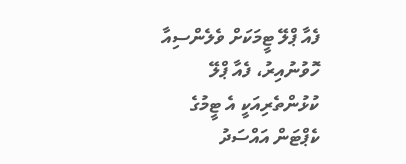ފެއާ ޕްލޭ ޓީމަކަށް ވެލެންސިއާ ހޮވުނުއިރު، ފެއާ ޕްލޭ ކުޅުންތެރިއަކީ އެ ޓީމުގެ ކެޕްޓަން އައްސަދު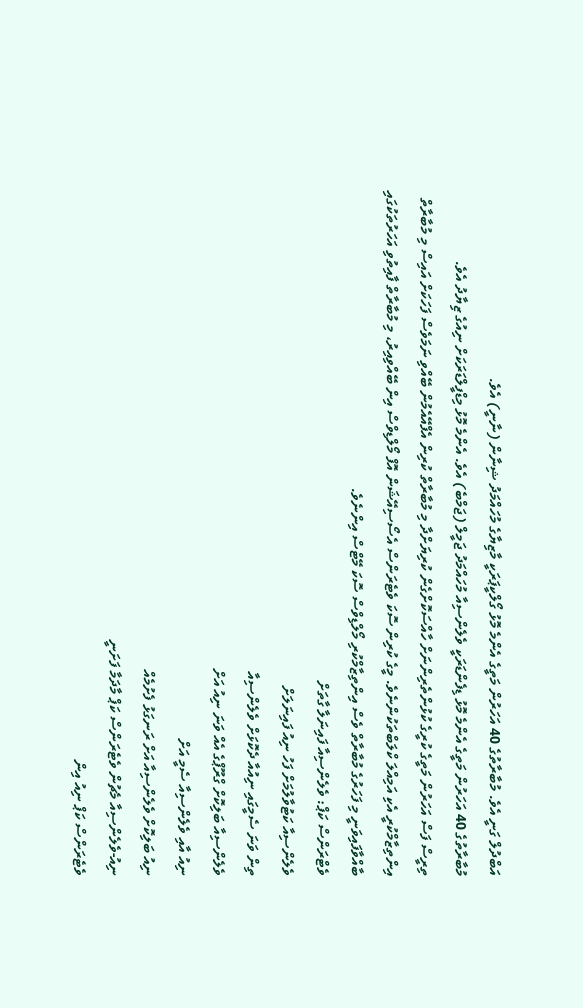އަބްދުލް ގަނީ އެވެ. މުބާރާތުގެ 40 އަހަރުން މަތީގެ އެންމެ މޮޅު ގޯލްކީޕަރަކީ މާޒިޔާގެ މުހައްމަދު ޝިނާން (ނާނީ) އެވެ.
މުބާރާތުގެ 40 އަހަރުން މަތީގެ އެންމެ މޮޅު ޑިފެންޑަރަކީ ވެލެންސިއާ މުހައްމަދު ޖަމީލް (ޖަމްބެ) އެވެ. އެންމެ މޮޅު މިޑްފީލްޑަރަކަށް ނިއުގެ ޒިޔާދު އެވެ.
ތިރީސް ފަސް އަހަރުން މަތީގެ ކުރީގެ ކުޅުންތެރިންނަށް ހާއްސަކޮށްގެން ކުރިޔަށްދާ މި މުބާރާތް ކުރިން އެފްއޭއެމުން ބޭއްވި ނަމަވެސް ފަހަކަށް އައިސް މި މުބާރާތް އިންތިޒާމްކުރީ އެކި އަމިއްލަ ކްލަބްތަކުންނެވެ. މީގެ ކުރިން ސޮކަ ވެޓެރަންސް އެސޯސިއޭޝަން އޮފް މޯލްޑިވްސް އިން ބޭއްވިއިރު، މި މުބާރާތް ފާއިތުވި އަހަރުތަކުގައި ބާއްވާފައިވަނީ މި ފަހަރުގެ މުބާރާތް ވެސް އިންތިޒާމްކުރި މޯލްޑިވްސް ސޮކަ މޭޓްސް އިންނެވެ.
ވެޓްރަންސް ކަޕް: ވެލެންސިއާ ފައިނަލާ ގާތަށް
ވެލެންސިއާ ކަޓުވާލުމަށް ފަހު ނިއު ފައިނަލަށް
ތިން ވަނަ ސެމީގައި ނިއުއާ ދެކޮޅަށް ވެލެންސިއާ
ވެލެންސިއާ ބަލިކޮށް ގްރޫޕްގެ އެއް ވަނަ ނިއު އަށް
ނިއު އާއި ވެލެންސިއާ ސެމީ އަށް
ނިއު ބަލިކޮށް ވެލެންސިއާ އަށް ރަނގަޅު ފެށުމެއް
ނިއު-ވެލެންސިއާ މެޗުން ވެޓެރަންސް ކަޕް މާދަމާ ފަށަނީ
ވެޓެރަންސް ކަޕް ނިއު އިން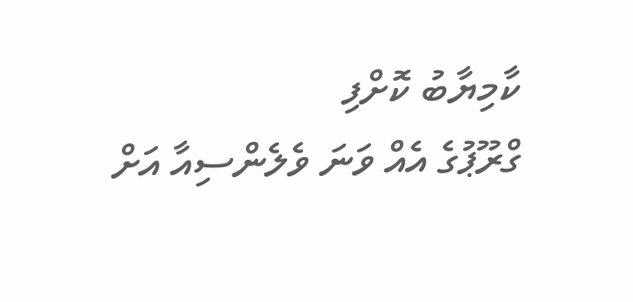ކާމިޔާބު ކޮށްފި
ގްރޫޕުގެ އެއް ވަނަ ވެލެންސިއާ އަށް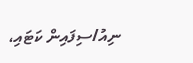ނިއު/ސިފައިން ކަޓައި،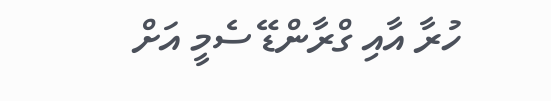ހުރާ އާއި ގްރާންޑޭ ސެމީ އަށް